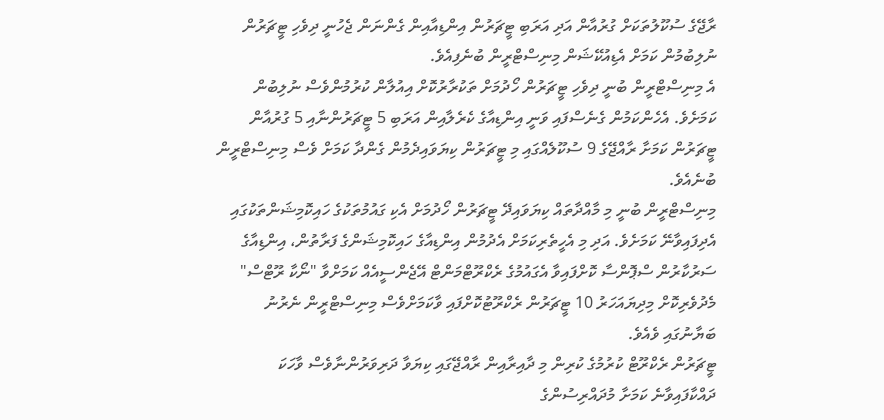ރާޖޭގެ ސުކޫލުތަކަށް ގުރުއާން އަދި އަރަބި ޓީޗަރުން އިންޑިއާއިން ގެންނަން ޖެހުނީ ދިވެހި ޓީޗަރުން ނުލިބުމުން ކަމަށް އެޑިއުކޭޝަން މިނިސްޓްރީން ބުނެފިއެވެ.
އެ މިނިސްޓްރީން ބުނީ ދިވެހި ޓީޗަރުން ހޯދުމަށް ތަކުރާރުކޮށް އިއުލާން ކުރުމުންވެސް ނުލިބުން ކަމަށެވެ. އެހެންކަމުން ގެނެސްފައި ވަނީ އިންޑިއާގެ ކެރެލާއިން އަރަބި 5 ޓީޗަރުންނާއި 5 ގުރުއާން ޓީޗަރުން ކަމަށާ ރާއްޖޭގެ 9 ސުކޫލެއްގައި މި ޓީޗަރުން ކިޔަވައިދެމުން ގެންދާ ކަމަށް ވެސް މިނިސްޓްރީން ބުނެއެވެ.
މިނިސްޓްރީން ބުނީ މި މާއްދާތައް ކިޔަވައިދޭ ޓީޗަރުން ހޯދުމަށް އެކި ގައުމުތަކުގެ ހައިކޮމިޝަންތަކުގައި އެދިފައިވާނޭ ކަމަށެވެ. އަދި މި އެހީތެރިކަމަށް އެދުމުން އިންޑިއާގެ ހައިކޮމިޝަންގެ ފަރާތުން، އިންޑިއާގެ ސަރުކާރުން ސްޕޮންސާ ކޮށްފައިވާ އެގައުމުގެ ރެކްރޫޓްމަންޓް އޭޖެންސީއެއް ކަމަށްވާ "ނޯކާ ރޫޓްސް" މެދުވެރިކޮށް މިދިޔައަހަރު 10 ޓީޗަރުން ރެކްރޫޓުކޮށްފައި ވާކަމަށްވެސް މިނިސްޓްރީން ނެރުނު ބަޔާނުގައި ވެއެވެ.
ޓީޗަރުން ރެކްރޫޓް ކުރުމުގެ ކުރިން މި ދާއިރާއިން ރާއްޖޭގައި ކިޔަވާ ދަރިވަރުންނާވެސް ވާހަކަ ދައްކާފައިވާނެ ކަމަށާ މުދައްރިސުންގެ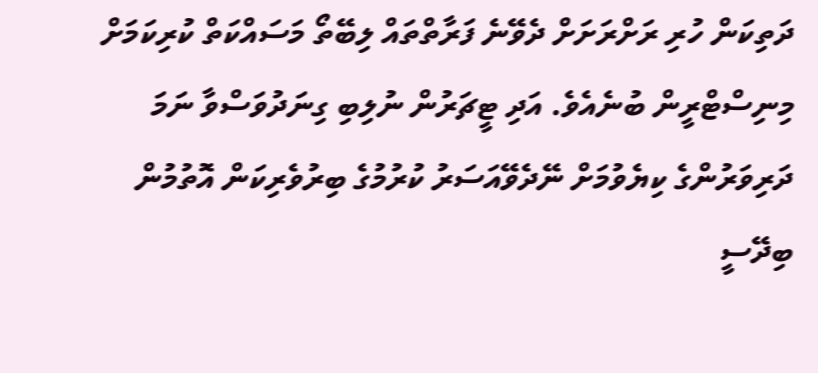ދަތިކަން ހުރި ރަށްރަށަށް ދެވޭނެ ފަރާތްތައް ލިބޭތޯ މަސައްކަތް ކުރިކަމަށް މިނިސްޓްރީން ބުނެއެވެ. އަދި ޓީޗަރުން ނުލިބި ގިނަދުވަސްވާ ނަމަ ދަރިވަރުންގެ ކިޔެވުމަށް ނޭދެވޭއަސަރު ކުރުމުގެ ބިރުވެރިކަން އޮތުމުން ބިދޭސީ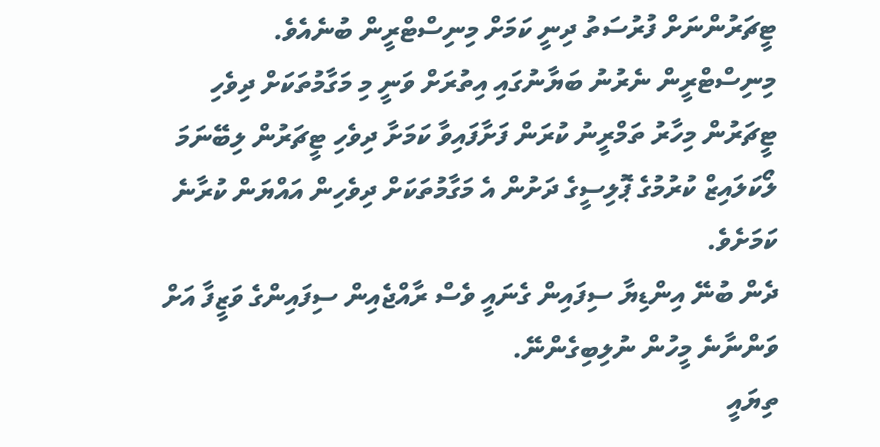ޓީޗަރުންނަށް ފުރުސަތު ދިނީ ކަމަށް މިނިސްޓްރީން ބުނެއެވެ.
މިނިސްޓްރީން ނެރުނު ބަޔާނުގައި އިތުރަށް ވަނީ މި މަގާމުތަކަށް ދިވެހި ޓީޗަރުން މިހާރު ތަމްރީނު ކުރަން ފަށާފައިވާ ކަމަށާ ދިވެހި ޓީޗަރުން ލިބޭނަމަ ލޯކަލައިޒް ކުރުމުގެ ޕޮލިސީގެ ދަށުން އެ މަގާމުތަކަށް ދިވެހިން އައްޔަން ކުރާނެ ކަމަށެވެ.
ދެން ބުނޭ އިންޑިޔާ ސިފައިން ގެނައީ ވެސް ރާއްޖެއިން ސިފައިންގެ ވަޒީފާ އަށް ވަންނާނެ މީހުން ނުލިބިގެންނޭ.
ތިޔައީ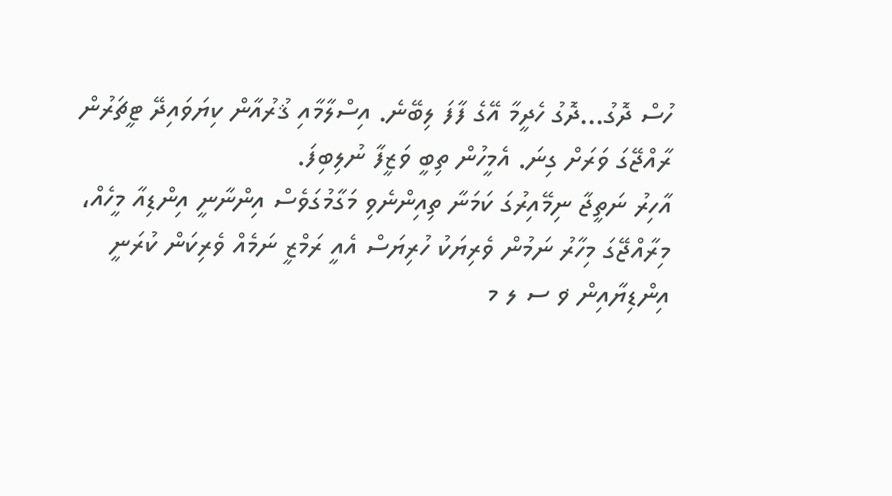ހުސް ދޮގު...ދޮގު ހެދީމާ އޭގެ ފާފަ ލިބޭނެ. އިސްލާމާއި ޤުރުއާން ކިޔަވައިދޭ ޓީޗަރުން ރާއްޖޭގަ ވަރަށް ގިނަ. އެމީހުން ތިބީ ވަޒީފާ ނުލިބިފަ.
އާހިރު ނަތީޖާ ނިމޭއިރުގަ ކަމަނާ ތިއިންނެވި މަގާމުގަވެސް އިންނާނީ އިންޑިއާ މީހެއް، މިރާއްޖޭގަ މިހާރު ނަމުން ވެރިޔަކު ހުރިޔަސް އެއީ ރަމްޒީ ނަމެއް ވެރިކަން ކުރަނީ އިންޑިޔާއިން ޥ ސ ލ މ